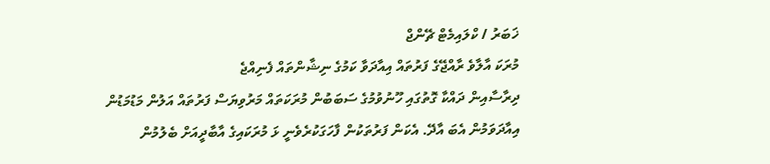ޚަބަރު / ކްލައިމެޓް ޗޭންޖް
މުރަކަ އާލާވެ ރާއްޖޭގެ ފަރުތައް އިއާދަވާ ކަމުގެ ނިޝާންތައް ފެނިއްޖެ
ދިރާސާއިން ދައްކާ ގޮތުގައި ހޫނުވުމުގެ ސަބަބުން މުރަކަތައް މަރުވިޔަސް ފަރުތައް އަލުން މަޑުމަޑުން އިއާދަވަމުން އެބަ އާދޭ. އެކަން ފަރުތަކުން ފާހަގަކުރެވެނީ ޅަ މުރަކައިގެ އާބާދީއަށް ބެލުމުން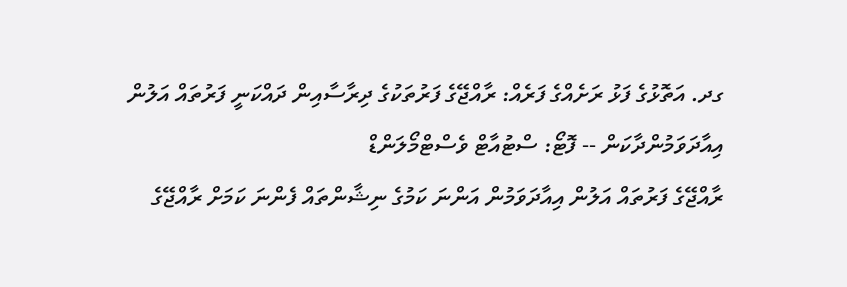ގދ. އަތޮޅުގެ ފަޅު ރަށެއްގެ ފަރެއް: ރާއްޖޭގެ ފަރުތަކުގެ ދިރާސާއިން ދައްކަނީ ފަރުތައް އަލުން އިއާދަވަމުންދާކަން -- ފޮޓޯ: ސްޓުއާޓް ވެސްޓްމޯލަންޑް
ރާއްޖޭގެ ފަރުތައް އަލުން އިއާދަވަމުން އަންނަ ކަމުގެ ނިޝާންތައް ފެންނަ ކަމަށް ރާއްޖޭގެ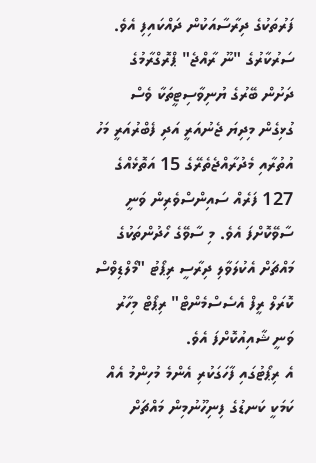ފަރުތަކުގެ ދިރާސާއަކުން ދައްކައިފި އެވެ.
ސަރުކާރުގެ "ނޫ ރާއްޖެ" ޕްރޮގްރާމުގެ ދަށުން ބޭރުގެ ޔުނިވާސިޓީތަކާ ވެސް ގުޅިގެން މިދިޔަ ޖެނުއަރީ އަދި ފެބްރުއަރީ މަހު އުތުރާއި މެދުރާއްޖެތެރޭގެ 15 އަތޮޅެއްގެ 127 ފަރެއް ސައިންސްވެރިން ވަނީ ސާވޭކޮށްފަ އެވެ. މި ސާވޭގެ ހޯދުންތަކުގެ މައްޗަށް އެކުލަވާލި ދިރާސީ ރިޕޯޓު "މޯލްޑިވްސް ކޮރަލް ރީފް އެސެސްމެންޓް" ރިޕޯޓް މިހާރު ވަނީ ޝާއިއުކޮށްފަ އެވެ.
އެ ރިޕޯޓުގައި ފާހަގަކުރި އެންމެ މުހިންމު އެއް ކަމަކީ ކަނޑުގެ ފިނިހޫނުމިން މައްޗަށް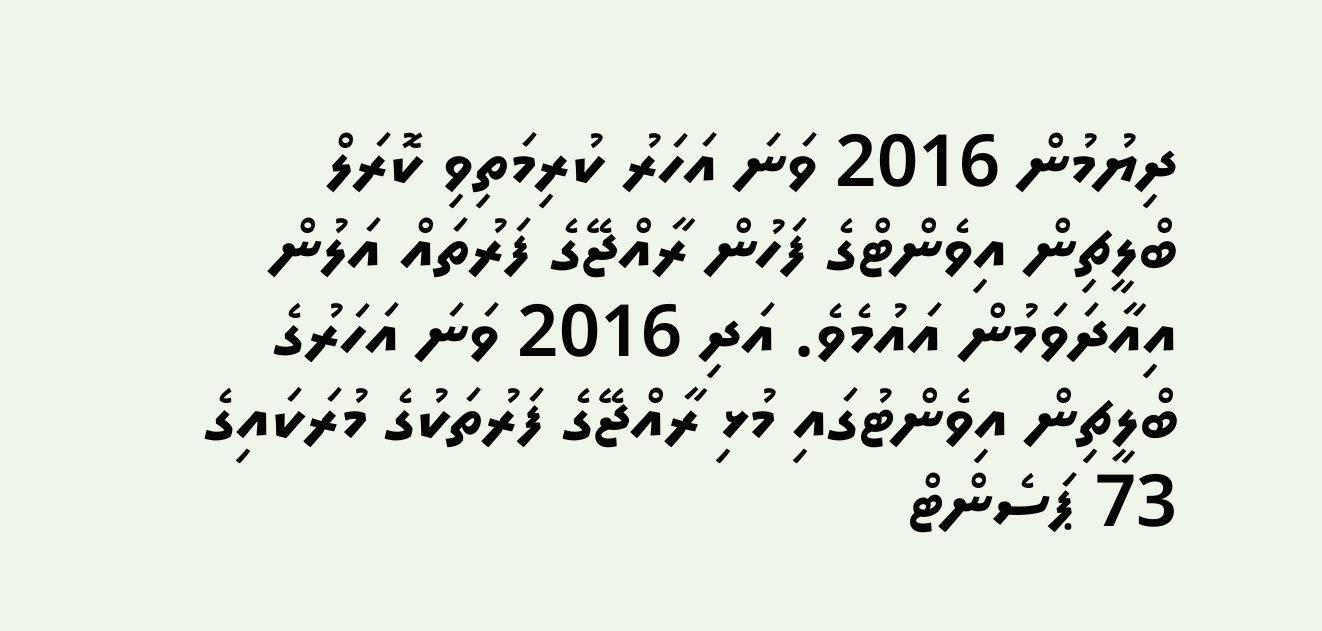ދިޔުމުން 2016 ވަނަ އަހަރު ކުރިމަތިވި ކޮރަލް ބްލީޗިން އިވެންޓްގެ ފަހުން ރާއްޖޭގެ ފަރުތައް އަލުން އިއާދަވަމުން އައުމެވެ. އަދި 2016 ވަނަ އަހަރުގެ ބްލީޗިން އިވެންޓުގައި މުޅި ރާއްޖޭގެ ފަރުތަކުގެ މުރަކައިގެ 73 ޕަސެންޓް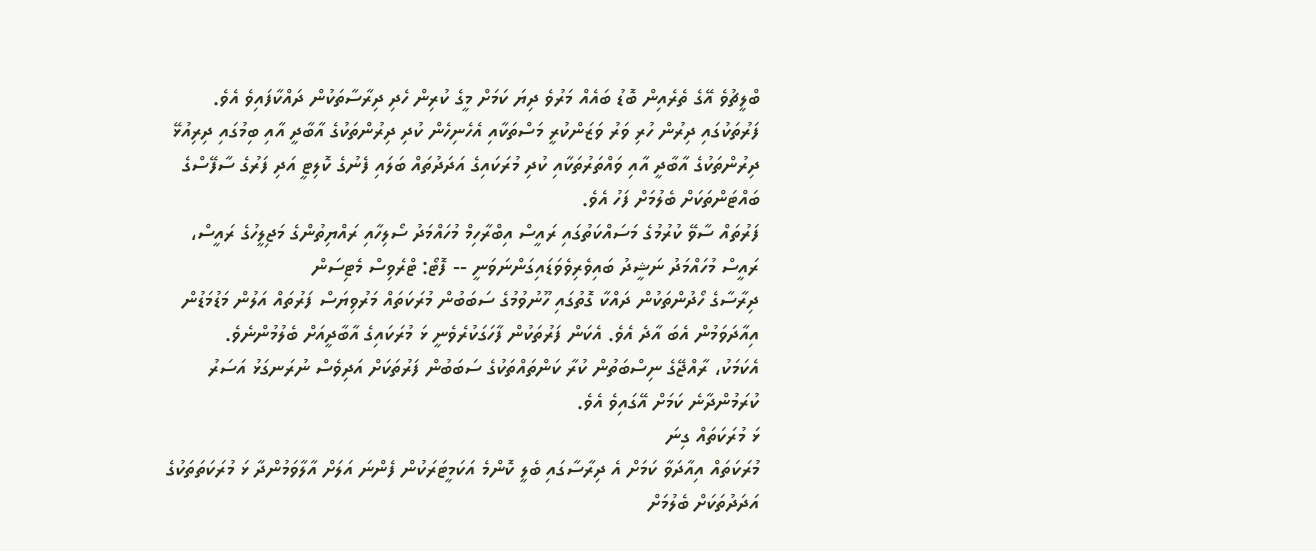ބްލީޗުވެ އޭގެ ތެރެއިން ބޮޑު ބައެއް މަރުވެ ދިޔަ ކަމަށް މީގެ ކުރިން ހެދި ދިރާސާތަކުން ދައްކާފައިވެ އެވެ.
ފަރުތަކުގައި ދިރުން ހުރި ވަރު ވަޒަންކުރީ މަސްތަކާއި އެހެނިހެން ކުދި ދިރުންތަކުގެ އާބާދީ އާއި ބިމުގައި ދިރިއުޅޭ ދިރުންތަކުގެ އާބާދީ އާއި ވައްތަރުތަކާއި ކުދި މުރަކައިގެ އަދަދުތައް ބަލައި ފެނުގެ ކޮލިޓީ އަދި ފަރުގެ ސާފޭސްގެ ބައްޓަންތަކަށް ބެލުމަށް ފަހު އެވެ.
ފަރުތައް ސާވޭ ކުރުމުގެ މަސައްކަތުގައި ރައީސް އިބްރާހިމް މުހައްމަދު ސޯލިހާއި ރައްޔިތުންގެ މަޖިލީހުގެ ރައީސް، ރައީސް މުހައްމަދު ނަޝީދު ބައިވެރިވެވަޑައިގަންނަވަނީ -- ފޮޓޯ: ޓްރެވިސް މެޓިސަން
ދިރާސާގެ ހޯދުންތަކުން ދައްކާ ގޮތުގައި ހޫނުވުމުގެ ސަބަބުން މުރަކަތައް މަރުވިޔަސް ފަރުތައް އަލުން މަޑުމަޑުން އިއާދަވަމުން އެބަ އާދެ އެވެ. އެކަން ފަރުތަކުން ފާހަގަކުރެވެނީ ޅަ މުރަކައިގެ އާބާދީއަށް ބެލުމުންނެވެ.
އެކަމަކު، ރާއްޖޭގެ ނިސްބަތުން ކުރާ ކަންތައްތަކުގެ ސަބަބުން ފަރުތަކަށް އަދިވެސް ނުރަނގަޅު އަސަރު ކުރަމުންދާނެ ކަމަށް އޭގައިވެ އެވެ.
ޅަ މުރަކަތައް ގިނަ
މުރަކަތައް އިއާދަވާ ކަމަށް އެ ދިރާސާގައި ބެލީ ކޮންމެ އަކަމީޓަރަކުން ފެންނަ އަލަށް އާލާވަމުންދާ ޅަ މުރަކަތަތަކުގެ އަދަދުތަކަށް ބެލުމަށް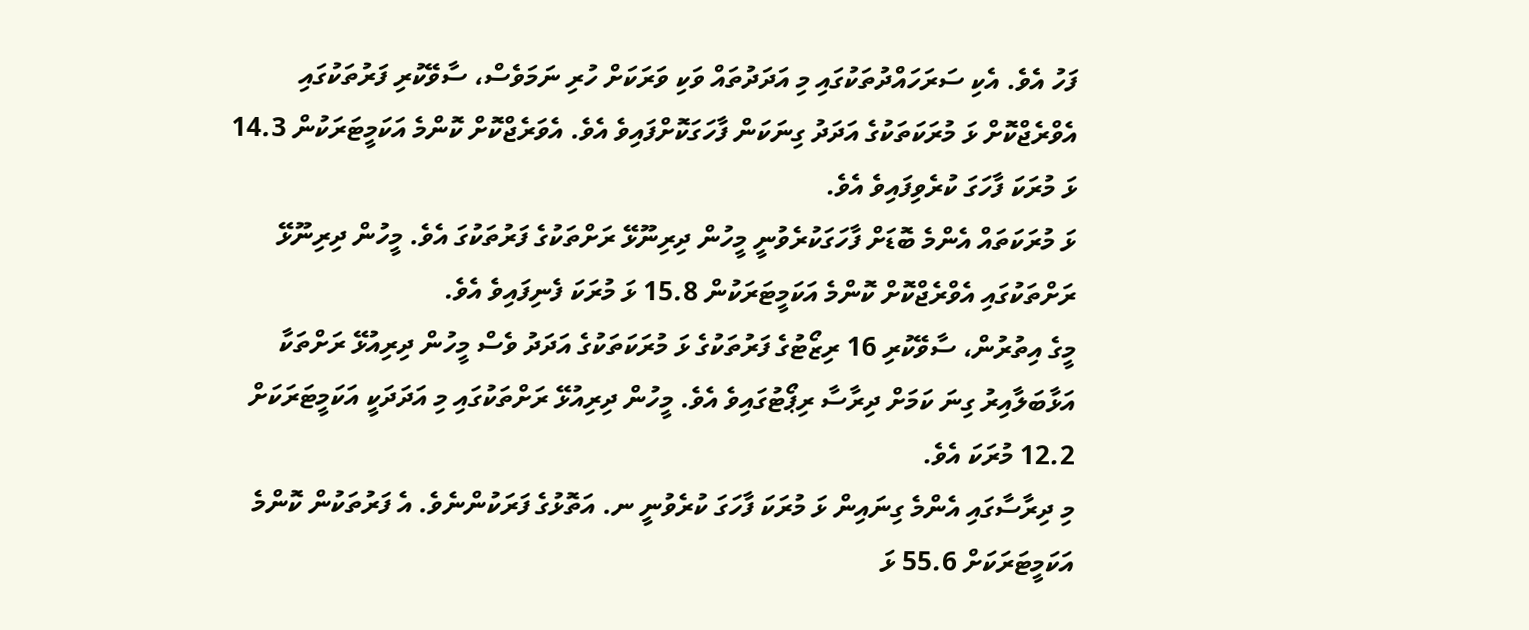ފަހު އެވެ. އެކި ސަރަހައްދުތަކުގައި މި އަދަދުތައް ވަކި ވަރަކަށް ހުރި ނަމަވެސް، ސާވޭކުރި ފަރުތަކުގައި އެވްރެޖްކޮށް ޅަ މުރަކަތަކުގެ އަދަދު ގިނަކަން ފާހަގަކޮށްފައިވެ އެވެ. އެވަރެޖްކޮށް ކޮންމެ އަކަމީޓަރަކުން 14.3 ޅަ މުރަކަ ފާހަގަ ކުރެވިފައިވެ އެވެ.
ޅަ މުރަކަތައް އެންމެ ބޮޑަށް ފާހަގަކުރެވުނީ މީހުން ދިރިނޫޅޭ ރަށްތަކުގެ ފަރުތަކުގަ އެވެ. މީހުން ދިރިނޫޅޭ ރަށްތަކުގައި އެވްރެޖްކޮށް ކޮންމެ އަކަމީޓަރަކުން 15.8 ޅަ މުރަކަ ފެނިފައިވެ އެވެ.
މީގެ އިތުރުން، ސާވޭކުރި 16 ރިޒޯޓުގެ ފަރުތަކުގެ ޅަ މުރަކަތަކުގެ އަދަދު ވެސް މީހުން ދިރިއުޅޭ ރަށްތަކާ އަޅާބަލާއިރު ގިނަ ކަމަށް ދިރާސާ ރިޕޯޓުގައިވެ އެވެ. މީހުން ދިރިއުޅޭ ރަށްތަކުގައި މި އަދަދަކީ އަކަމީޓަރަކަށް 12.2 މުރަކަ އެވެ.
މި ދިރާސާގައި އެންމެ ގިނައިން ޅަ މުރަކަ ފާހަގަ ކުރެވުނީ ނ. އަތޮޅުގެ ފަރަކުންނެވެ. އެ ފަރުތަކުން ކޮންމެ އަކަމީޓަރަކަށް 55.6 ޅަ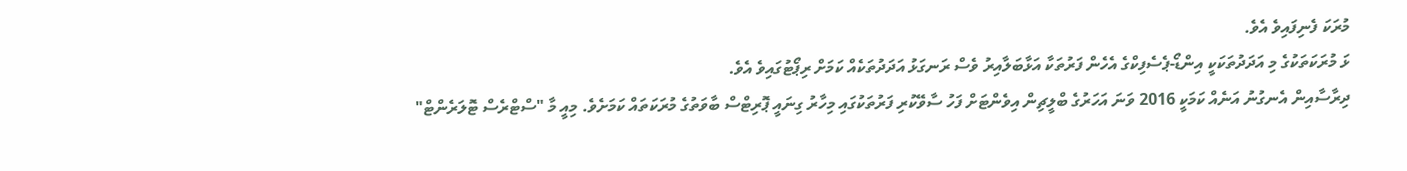މުރަކަ ފެނިފައިވެ އެވެ.
ޅަ މުރަކަތަކުގެ މި އަދަދުތަކަކީ އިންޑޯ-ޕެސެފިކްގެ އެހެން ފަރުތަކާ އަޅާބަލާއިރު ވެސް ރަނގަޅު އަދަދުތަކެއް ކަމަށް ރިޕޯޓުގައިވެ އެވެ.
ދިރާސާއިން އެނގުނު އަނެއް ކަމަކީ 2016 ވަނަ އަހަރުގެ ބްލީޗިން އިވެންޓަށް ފަހު ސާވޭކުރި ފަރުތަކުގައި މިހާރު ގިނައީ ޕޮރިޓްސް ބާވަތުގެ މުރަކަތައް ކަމަށެވެ. މިއީ މާ "ސްޓްރެސް ޓޮލަރެންޓް"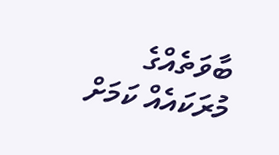ބާވަތެއްގެ މުރަކައެއް ކަމަށް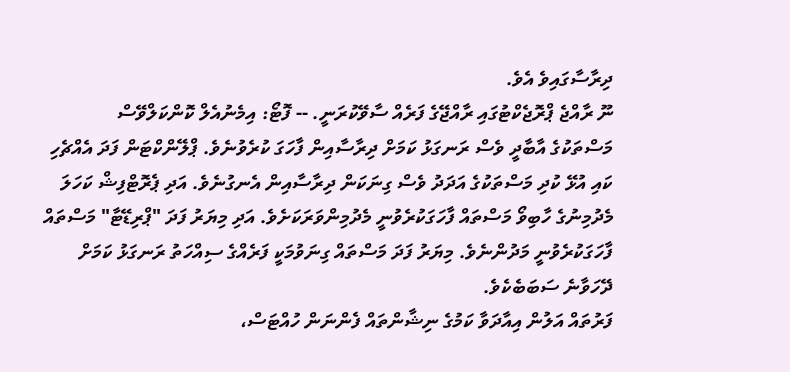ދިރާސާގައިވެ އެވެ.
ނޫ ރާއްޖެ ޕްރޮޖެކްޓުގައި ރާއްޖޭގެ ފަރެއް ސާވޭކުރަނީ. -- ފޮޓޯ: އިމެނުއެލް ކޮންކަލްވޭސް
މަސްތަކުގެ އާބާދީ ވެސް ރަނގަޅު ކަމަށް ދިރާސާއިން ފާހަގަ ކުރެވުނެވެ. ޕްލޭންކްޓަން ފަދަ އެއްޗެހި ކައި އުޅޭ ކުދި މަސްތަކުގެ އަދަދު ވެސް ގިނަކަން ދިރާސާއިން އެނގުނެވެ. އަދި ޕެރޮޓްފިޝް ކަހަލަ މެދުމިނުގެ ހާބިވޯ މަސްތައް ފާހަގަކުރެވުނީ މެދުމިންވަރަކަށެވެ. އަދި މިޔަރު ފަދަ "ޕްރިޑޭޓާ" މަސްތައް ފާހަގަކުރެވުނީ މަދުންނެވެ. މިޔަރު ފަދަ މަސްތައް ގިނަވުމަކީ ފަރެއްގެ ސިއްހަތު ރަނގަޅު ކަމަށް ދޭހަވާނެ ސަބަބެކެވެ.
ފަރުތައް އަލުން އިއާދަވާ ކަމުގެ ނިޝާންތައް ފެންނަން ހުއްޓަސް،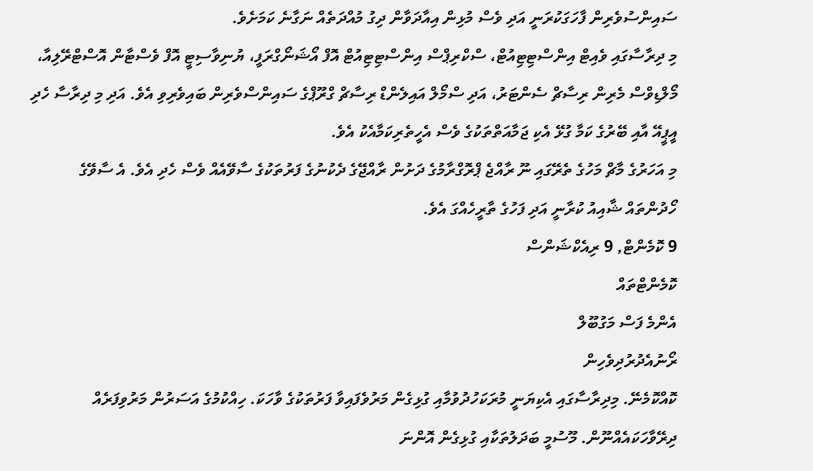ސައިންސުވެރިން ފާހަގަކުރަނީ އަދި ވެސް މުޅިން އިއާދަވާން ދިގު މުއްދަތެއް ނަގާނެ ކަމަށެވެ.
މި ދިރާސާގައި ވެއިޓް އިންސްޓިޓިއުޓް، ސްކްރިޕްސް އިންސްޓިޓިއުޓް އޮފް އޯޝަނޯގްރަފީ، ޔުނިވާސިޓީ އޮފް ވެސްޓާން އޮސްޓްރޭލިއާ، މޯލްޑިވްސް މެރިން ރިސާޗް ސެންޓަރު، އަދި ސްމޯލް އައިލެންޑް ރިސާޗް ގްރޫޕްގެ ސައިންސްވެރިން ބައިވެރިވި އެވެ. އަދި މި ދިރާސާ ހެދި އީޕީއޭ އާއި ބޭރުގެ ކަމާ ގުޅޭ އެކި ޖަމާއަތްތަކުގެ ވެސް އެހީތެރިކަމާއެކު އެވެ.
މި އަހަރުގެ މާޗް މަހުގެ ތެރޭގައި ނޫ ރާއްޖެ ޕްރޮގްރާމުގެ ދަށުން ރާއްޖޭގެ ދެކުނުގެ ފަރުތަކުގެ ސާވޭއެއް ވެސް ހެދި އެވެ. އެ ސާވޭގެ ހޯދުންތައް ޝާއިއު ކުރާނީ އަދި ފަހުގެ ތާރީހެއްގަ އެވެ.
9 ކޮމެންޓް, 9 ރިއެކްޝަންސް
ކޮމެންޓްތައް
އެންމެ ފަސް މަގުބޫލް
ރޯނުއެދުރުދިވެހިން
ކޮއްކޮމެނޭ. މިދިރާސާގައި އެކިޔަނީ މުރަކަހުދުވުމާއި ގުޅިގެން މަރުވެފައިވާ ފަރުތަކުގެ ވާހަކަ. ހިއްކުމުގެ އަސަރުން މަރުވިފަރެއް ދިރޭވާހަކައެއްނޫން. މޫސުމީ ބަދަލުތަކާއި ގުޅިގެން އޮންނަ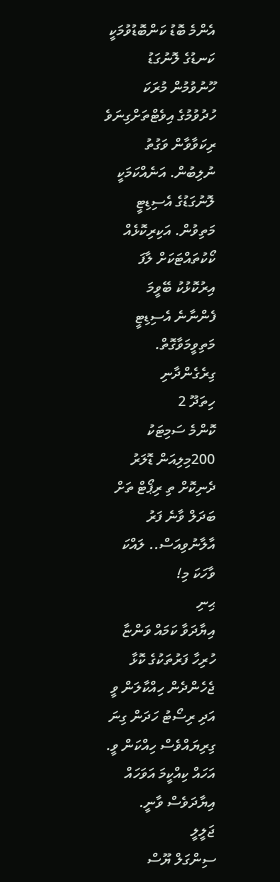އެންމެ ބޮޑު ކަންބޮޑުވުމަކީ ކަނޑުގެ ލޮނުގަޑު ހޫނުވުމުން މުރަކަ ހުދުވުމުގެ އިވެޓްތަށްގިނަވެ ރިކަވާވާން ވަގުތު ނުލިބުން. އަނެއްކަމަކީ ލޮނުގަޑުގެ އެސިޑިޓީ މަތިވުން. އަކިރިކޮޅެއް ކޯކުތައްޓަކަށް ލާފަ އިރުކޮޅުކު ބޭވީމަ ފެންނާނެ އެސިޑިޓީ މަތިވީމަވާގޮތް. ގިރެގެންދާނި
ހިތަދޫ 2
ކޮންމެ ސަމިޓަކު 200މިލިއަން ޑޮލަރު ދެނިކޮށް ތި ރިޕޯޓް ތަށް ބަދަލް ވާނެ ފަރު އާލާނުވިއަސް.. ލައްކަ ވާހަކަ މި!
ޙިނި
އިޔާދަވާ ކަމައް ވަންޏާ ހުރިހާ ފަރުތަކުގެ ކޮޅާ ޖެހެންދެން ހިއްކާލަން ވީ އަދި ރިސޯޓު ހަދަން ގިނަ ގިރިޔައްވެސް ހިއްކަން ވީ. އަހައް ކިއްކީމަ އަވަހައް އިޔާދަވެސް ވާނީ.
ޖަލީލީ
ސިންގަލް ޔޫސް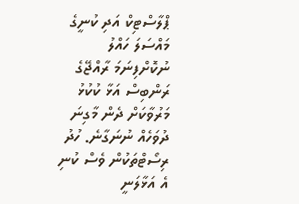ޕްލާސްޓިކް އަދި ކުނީގެ މައްސަލަ ހައްލު ނުކޮށްފިނަމަ ރާއްޖޭގެ ރަންބިސް އަޅާ ކުކުޅު މަރުވާކަށް ދެން މާގިނަ ދުވަހެއް ނުނަގާނެ. ހުދު ރިސޯޓްތަކުން ވެސް ކުނި އެ އަޅާލަނީ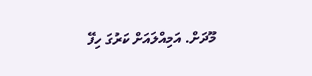މޫދަށް. އަމިއްލައަށް ކަރުގަ ހިފޭ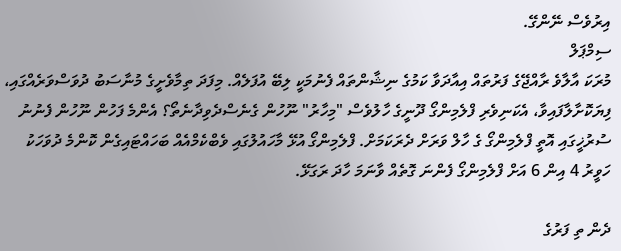އިރުވެސް ނޭންގޭ.
ސިމްޕަލް
މުރަކަ އާލާވެ ރާއްޖޭގެ ފަރުތައް އިއާދަވާ ކަމުގެ ނިޝާންތައް ފެނުމަކީ ލިބޭ އުފަލެއް. މިފަދަ ތިމާވެށީގެ މުނާސަބު ދުވަސްވަރެއްގައި، ފިޔަކޮށާލާފައިވާ، އެކަނިވެރި ފްލެމިންގޯ ދޫނީގެ ހާލުވެސް "މިހާރު" ނޫހުން ގެނެސްދެވިދާނެތޯ؟ އެންމެ ފަހުން ނޫހުން ފެނުނު ސުރުޚީގައި އޮތީ ފްލެމިންގޯ ގެ ހާލް ވަރަށް ދެރަކަމަށް. ފްލެމިންގޯ އުޅޭ މާހައުލުގައި ވެބްކެމްއެއް ބަހައްޓައިގެން ކޮންމެ ދުވަހަކު ހަވީރު 4 އިން 6 އަށް ފްލެމިންގޯ ފެންނަ ގޮތެއް ވާނަމަ ހާދަ ރަގަޅޭ.

ދެން ތި ފަރުގެ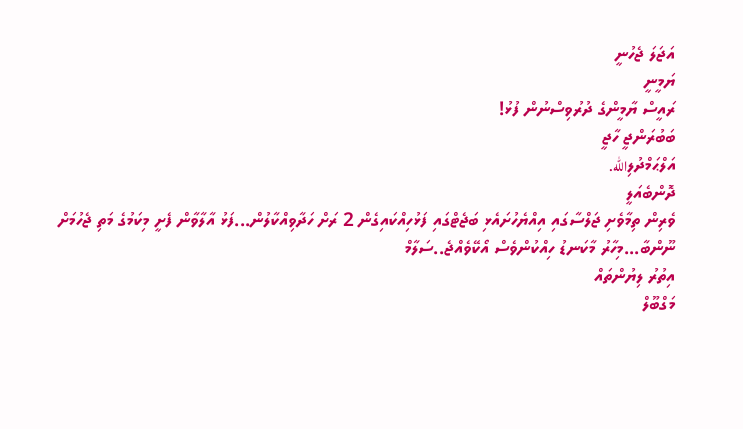އަޖަލަ ޖެހުނީ
ޔަމީނީ
ރައީސް ޔާމީންގެ ދުރުވިސްނުން ފުޅު!
ބަބުރަންޖީ ހާޖީ
އަލްޙަމްދުލިالله.
ދޮންބެއަލީ
ވެރިން ތިމާވެށި ޖަލްސާގައި އިއްޔެހުށައެޅި ބަޖެޓްގައި ފަޅުހިއްކައިގެން 2 ރަށް ހަދާވިއްކާލުން...ފަޅު އާލާވާން ފެށީ މިކަމުގެ މަތި ޖެހުމަށް ނޫންބާ...މިހާރު މާކަނޑު ހިއްކުންވެސް އޯކޭވެއްޖެ..ސަލާމް
އިތުރު ލިޔުންތައް
މަގްބޫލް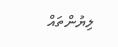ލިޔުންތައް